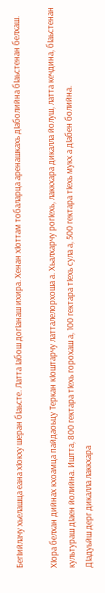БегIийлачу хьелашца еана хIокху шеран бIаьсте. Латта Iабош догIанаш ихира. Хенан хIоттам тобаларца аренашкахь дIаболийна бIаьстенан белхаш.

ХIора белхан дийнах кхоамца пайдаоьцу Теркан кIоштарчу латталелорхоша а. Хьалхарчу рогIехь, лаккхара дикалла йолуш, латта кечдина, бIаьстенан культураш дIаен йолийна. Иштта, 800 гектара тIехь горохаш а, 100 гектара тIехь сула а, 500 гектара тIехь мукх а дIабен болийна.
ДIадуьйш дерг дикалла лаккхара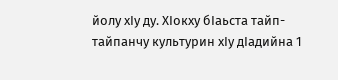йолу хIу ду. ХIокху бIаьста тайп-тайпанчу культурин хIу дIадийна 1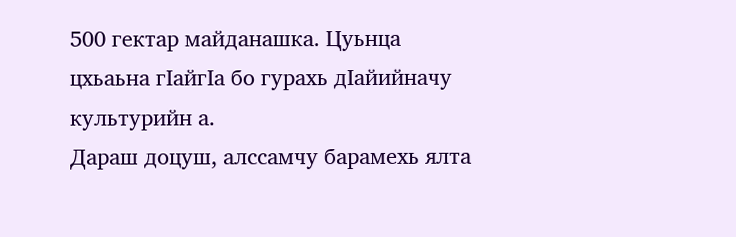500 гектар майданашка. Цуьнца цхьаьна гIайгIа бо гурахь дIайийначу культурийн а.
Дараш доцуш, алссамчу барамехь ялта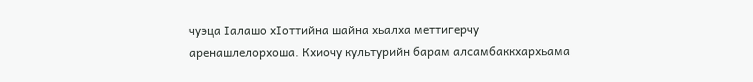чуэца Iалашо хIоттийна шайна хьалха меттигерчу аренашлелорхоша. Кхиочу культурийн барам алсамбаккхархьама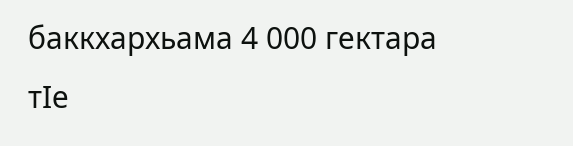баккхархьама 4 000 гектара тIе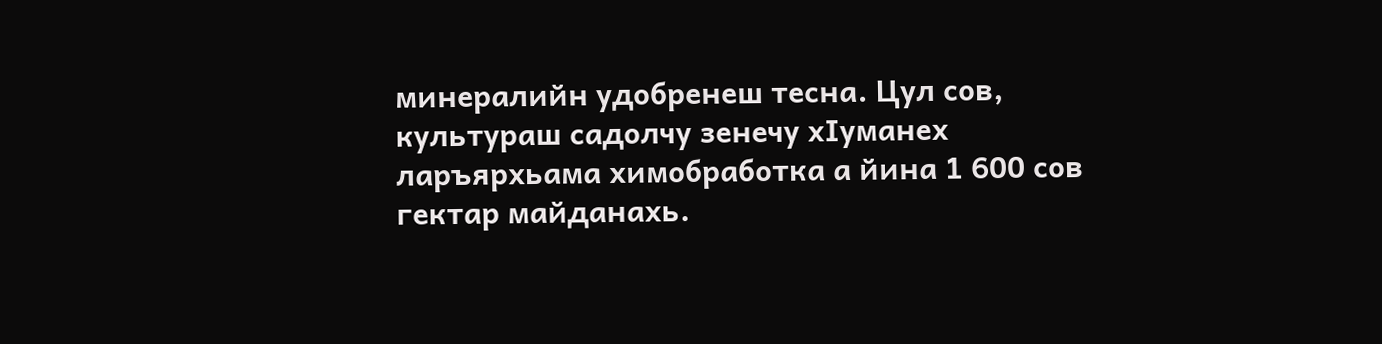минералийн удобренеш тесна. Цул сов, культураш садолчу зенечу хIуманех ларъярхьама химобработка а йина 1 600 сов гектар майданахь.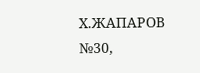Х.ЖАПАРОВ
№30,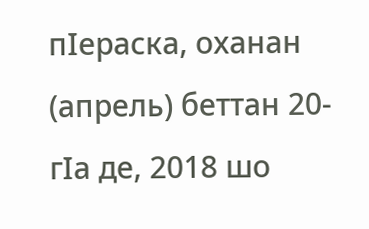пIераска, оханан (апрель) беттан 20-гIа де, 2018 шо